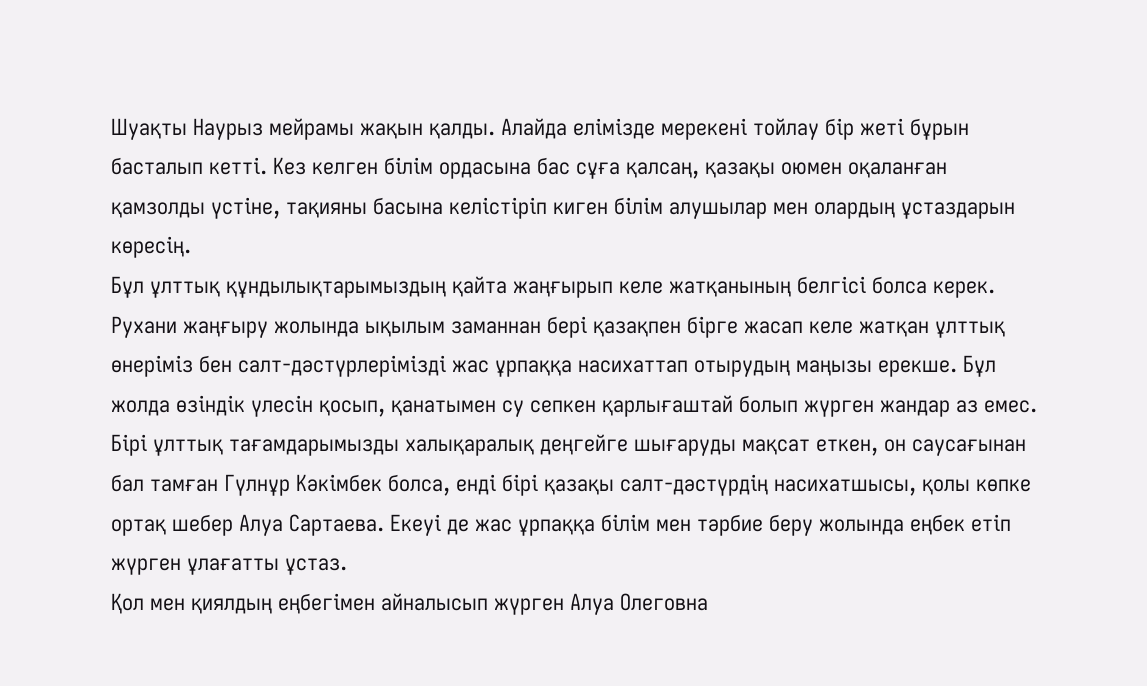Шуақты Наурыз мейрамы жақын қалды. Алайда елімізде мерекені тойлау бір жеті бұрын басталып кетті. Кез келген білім ордасына бас сұға қалсаң, қазақы оюмен оқаланған қамзолды үстіне, тақияны басына келістіріп киген білім алушылар мен олардың ұстаздарын көресің.
Бұл ұлттық құндылықтарымыздың қайта жаңғырып келе жатқанының белгісі болса керек. Рухани жаңғыру жолында ықылым заманнан бері қазақпен бірге жасап келе жатқан ұлттық өнеріміз бен салт-дәстүрлерімізді жас ұрпаққа насихаттап отырудың маңызы ерекше. Бұл жолда өзіндік үлесін қосып, қанатымен су сепкен қарлығаштай болып жүрген жандар аз емес. Бірі ұлттық тағамдарымызды халықаралық деңгейге шығаруды мақсат еткен, он саусағынан бал тамған Гүлнұр Кәкімбек болса, енді бірі қазақы салт-дәстүрдің насихатшысы, қолы көпке ортақ шебер Алуа Сартаева. Екеуі де жас ұрпаққа білім мен тәрбие беру жолында еңбек етіп жүрген ұлағатты ұстаз.
Қол мен қиялдың еңбегімен айналысып жүрген Алуа Олеговна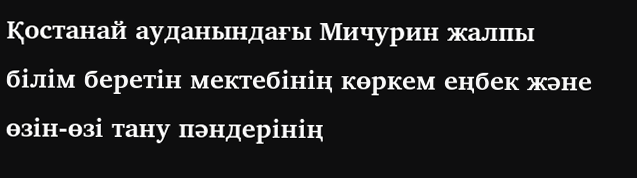Қостанай ауданындағы Мичурин жалпы білім беретін мектебінің көркем еңбек және өзін-өзі тану пәндерінің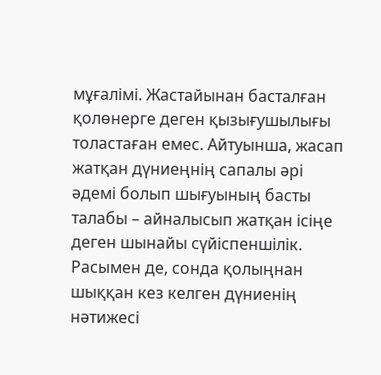мұғалімі. Жастайынан басталған қолөнерге деген қызығушылығы толастаған емес. Айтуынша, жасап жатқан дүниеңнің сапалы әрі әдемі болып шығуының басты талабы – айналысып жатқан ісіңе деген шынайы сүйіспеншілік. Расымен де, сонда қолыңнан шыққан кез келген дүниенің нәтижесі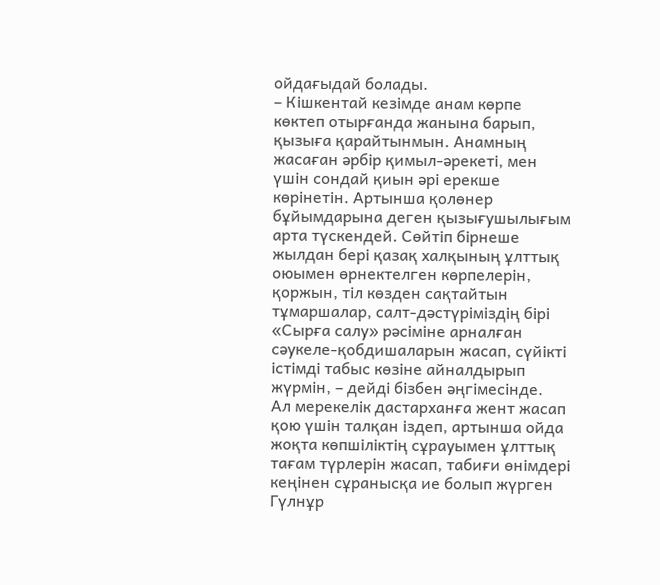ойдағыдай болады.
– Кішкентай кезімде анам көрпе көктеп отырғанда жанына барып, қызыға қарайтынмын. Анамның жасаған әрбір қимыл-әрекеті, мен үшін сондай қиын әрі ерекше көрінетін. Артынша қолөнер бұйымдарына деген қызығушылығым арта түскендей. Сөйтіп бірнеше жылдан бері қазақ халқының ұлттық оюымен өрнектелген көрпелерін, қоржын, тіл көзден сақтайтын тұмаршалар, салт-дәстүріміздің бірі «Сырға салу» рәсіміне арналған сәукеле-қобдишаларын жасап, сүйікті істімді табыс көзіне айналдырып жүрмін, – дейді бізбен әңгімесінде.
Ал мерекелік дастарханға жент жасап қою үшін талқан іздеп, артынша ойда жоқта көпшіліктің сұрауымен ұлттық тағам түрлерін жасап, табиғи өнімдері кеңінен сұранысқа ие болып жүрген Гүлнұр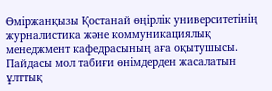Өміржанқызы Қостанай өңірлік университетінің журналистика және коммуникациялық менеджмент кафедрасының аға оқытушысы. Пайдасы мол табиғи өнімдерден жасалатын ұлттық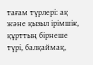тағам түрлері: ақ және қызыл ірімшік, құрттың бірнеше түрі, балқаймақ,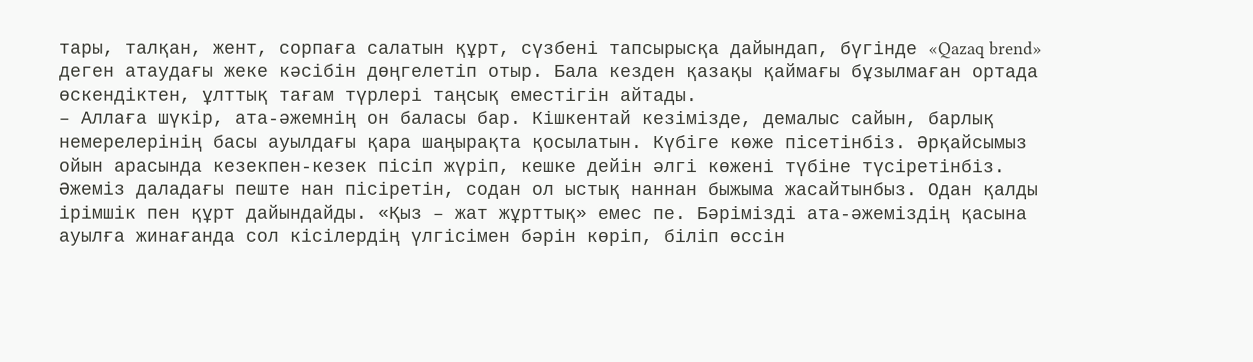тары, талқан, жент, сорпаға салатын құрт, сүзбені тапсырысқа дайындап, бүгінде «Qazaq brend» деген атаудағы жеке кәсібін дөңгелетіп отыр. Бала кезден қазақы қаймағы бұзылмаған ортада өскендіктен, ұлттық тағам түрлері таңсық еместігін айтады.
– Аллаға шүкір, ата-әжемнің он баласы бар. Кішкентай кезімізде, демалыс сайын, барлық немерелерінің басы ауылдағы қара шаңырақта қосылатын. Күбіге көже пісетінбіз. Әрқайсымыз ойын арасында кезекпен-кезек пісіп жүріп, кешке дейін әлгі көжені түбіне түсіретінбіз. Әжеміз даладағы пеште нан пісіретін, содан ол ыстық наннан быжыма жасайтынбыз. Одан қалды ірімшік пен құрт дайындайды. «Қыз – жат жұрттық» емес пе. Бәрімізді ата-әжеміздің қасына ауылға жинағанда сол кісілердің үлгісімен бәрін көріп, біліп өссін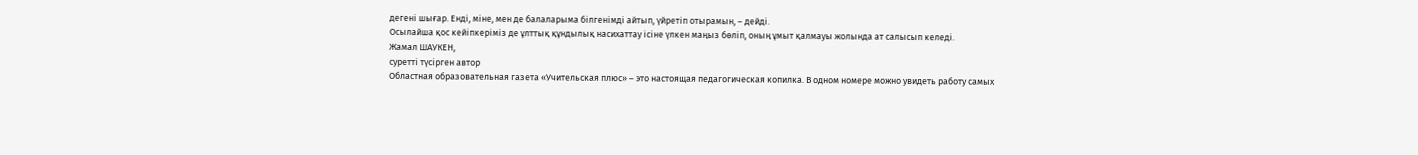дегені шығар. Енді, міне, мен де балаларыма білгенімді айтып, үйретіп отырамын, – дейді.
Осылайша қос кейіпкеріміз де ұлттық құндылық насихаттау ісіне үлкен маңыз бөліп, оның ұмыт қалмауы жолында ат салысып келеді.
Жамал ШАУКЕН,
суретті түсірген автор
Областная образовательная газета «Учительская плюс» – это настоящая педагогическая копилка. В одном номере можно увидеть работу самых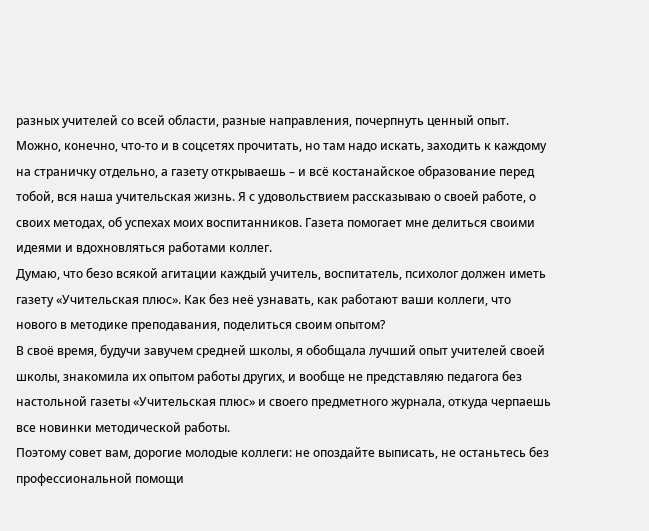разных учителей со всей области, разные направления, почерпнуть ценный опыт. Можно, конечно, что-то и в соцсетях прочитать, но там надо искать, заходить к каждому на страничку отдельно, а газету открываешь – и всё костанайское образование перед тобой, вся наша учительская жизнь. Я с удовольствием рассказываю о своей работе, о своих методах, об успехах моих воспитанников. Газета помогает мне делиться своими идеями и вдохновляться работами коллег.
Думаю, что безо всякой агитации каждый учитель, воспитатель, психолог должен иметь газету «Учительская плюс». Как без неё узнавать, как работают ваши коллеги, что нового в методике преподавания, поделиться своим опытом?
В своё время, будучи завучем средней школы, я обобщала лучший опыт учителей своей школы, знакомила их опытом работы других, и вообще не представляю педагога без настольной газеты «Учительская плюс» и своего предметного журнала, откуда черпаешь все новинки методической работы.
Поэтому совет вам, дорогие молодые коллеги: не опоздайте выписать, не останьтесь без профессиональной помощи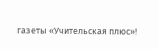газеты «Учительская плюс»!